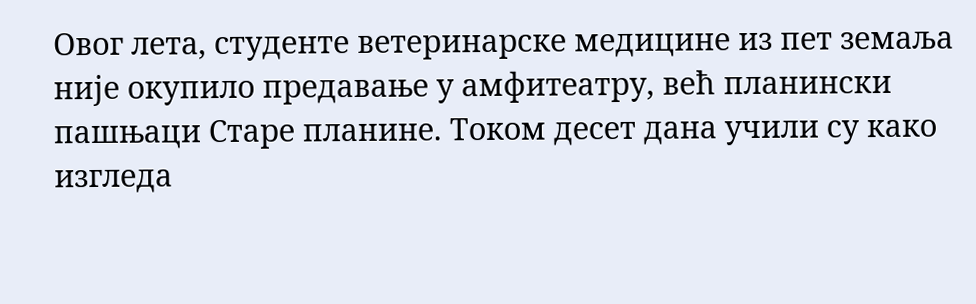Овог лета, студенте ветеринарске медицине из пет земаља није окупило предавање у амфитеатру, већ планински пашњаци Старе планине. Током десет дана учили су како изгледа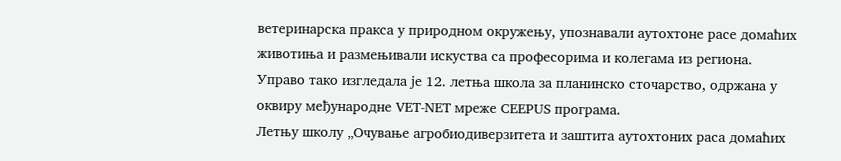ветеринарска пракса у природном окружењу, упознавали аутохтоне расе домаћих животиња и размењивали искуства са професорима и колегама из региона. Управо тако изгледала је 12. летња школа за планинско сточарство, одржана у оквиру међународне VET-NET мреже CEEPUS програма.
Летњу школу „Очување агробиодиверзитета и заштита аутохтоних раса домаћих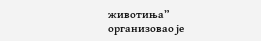животињa” организовао је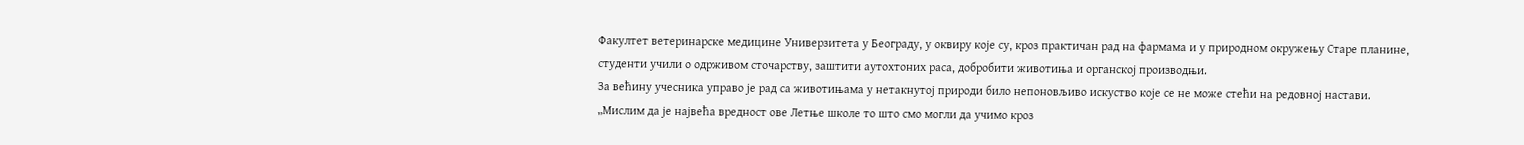Факултет ветеринарске медицине Универзитета у Београду, у оквиру које су, кроз практичан рад на фармама и у природном окружењу Старе планине, студенти учили о одрживом сточарству, заштити аутохтоних раса, добробити животиња и органској производњи.
За већину учесника управо је рад са животињама у нетакнутој природи било непоновљиво искуство које се не може стећи на редовној настави.
„Мислим да је највећа вредност ове Летње школе то што смо могли да учимо кроз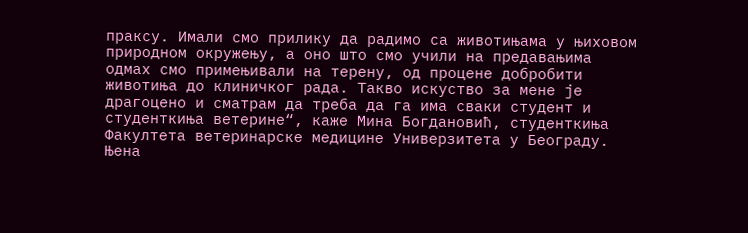праксу. Имали смо прилику да радимо са животињама у њиховом природном окружењу, а оно што смо учили на предавањима одмах смо примењивали на терену, од процене добробити животиња до клиничког рада. Такво искуство за мене је драгоцено и сматрам да треба да га има сваки студент и студенткиња ветерине“, каже Мина Богдановић, студенткиња Факултета ветеринарске медицине Универзитета у Београду.
Њена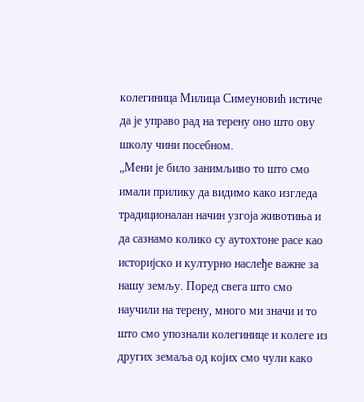колегиница Милица Симеуновић истиче да је управо рад на терену оно што ову школу чини посебном.
„Мени је било занимљиво то што смо имали прилику да видимо како изгледа традиционалан начин узгоја животиња и да сазнамо колико су аутохтоне расе као историјско и културно наслеђе важне за нашу земљу. Поред свега што смо научили на терену, много ми значи и то што смо упознали колегинице и колеге из других земаља од којих смо чули како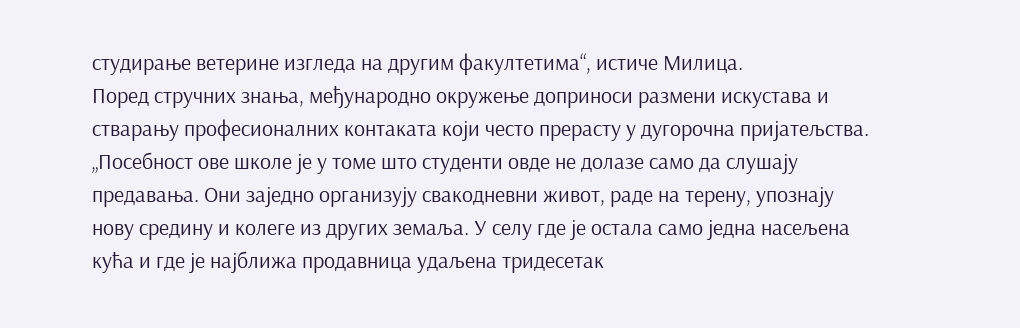студирање ветерине изгледа на другим факултетима“, истиче Милица.
Поред стручних знања, међународно окружење доприноси размени искустава и стварању професионалних контаката који често прерасту у дугорочна пријатељства.
„Посебност ове школе је у томе што студенти овде не долазе само да слушају предавања. Они заједно организују свакодневни живот, раде на терену, упознају нову средину и колеге из других земаља. У селу где је остала само једна насељена кућа и где је најближа продавница удаљена тридесетак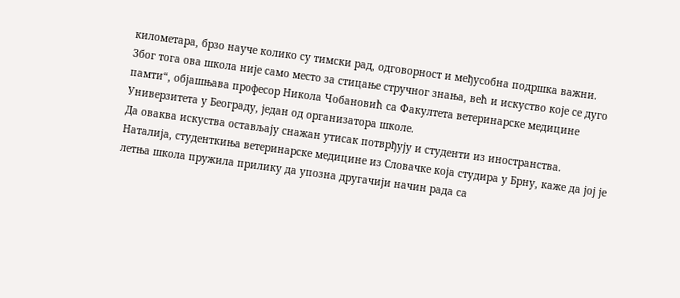километара, брзо науче колико су тимски рад, одговорност и међусобна подршка важни. Због тога ова школа није само место за стицање стручног знања, већ и искуство које се дуго памти“, објашњава професор Никола Чобановић са Факултета ветеринарске медицине Универзитета у Београду, један од организатора школе.
Да оваква искуства остављају снажан утисак потврђују и студенти из иностранства.
Наталија, студенткиња ветеринарске медицине из Словачке која студира у Брну, каже да јој је летња школа пружила прилику да упозна другачији начин рада са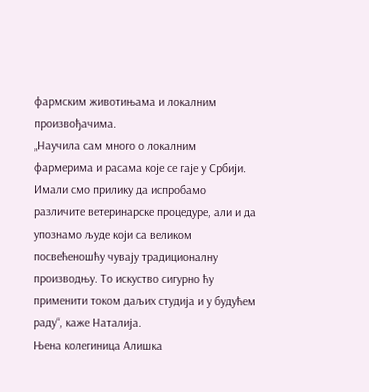фармским животињама и локалним произвођачима.
„Научила сам много о локалним фармерима и расама које се гаје у Србији. Имали смо прилику да испробамо различите ветеринарске процедуре, али и да упознамо људе који са великом посвећеношћу чувају традиционалну производњу. То искуство сигурно ћу применити током даљих студија и у будућем раду“, каже Наталија.
Њена колегиница Алишка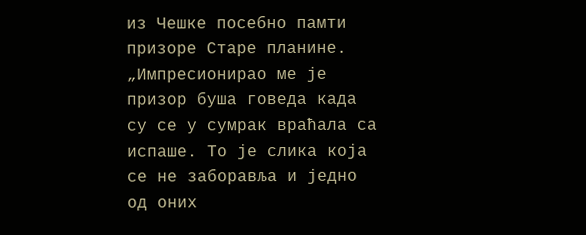из Чешке посебно памти призоре Старе планине.
„Импресионирао ме је призор буша говеда када су се у сумрак враћала са испаше. То је слика која се не заборавља и једно од оних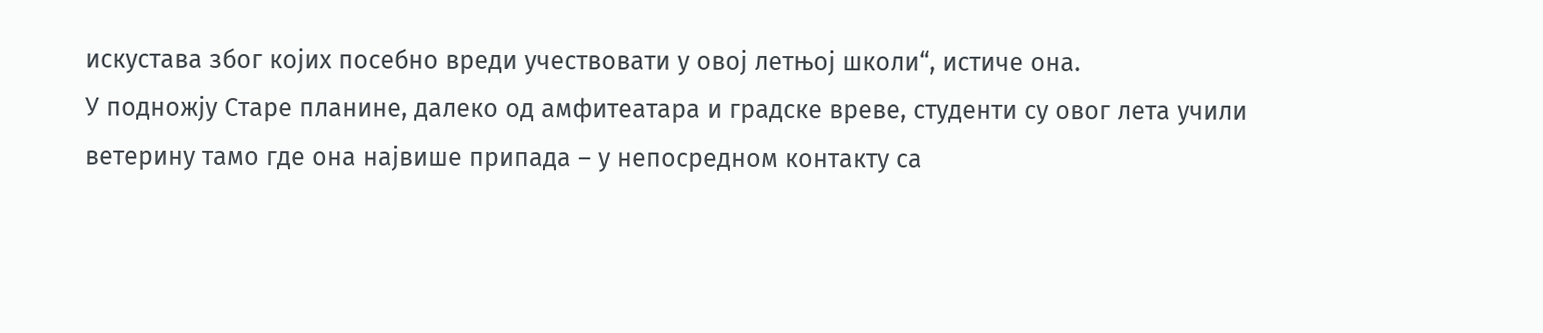искустава због којих посебно вреди учествовати у овој летњој школи“, истиче она.
У подножју Старе планине, далеко од амфитеатара и градске вреве, студенти су овог лета учили ветерину тамо где она највише припада – у непосредном контакту са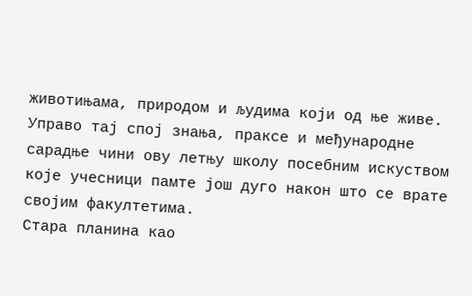животињама, природом и људима који од ње живе. Управо тај спој знања, праксе и међународне сарадње чини ову летњу школу посебним искуством које учесници памте још дуго након што се врате својим факултетима.
Стара планина као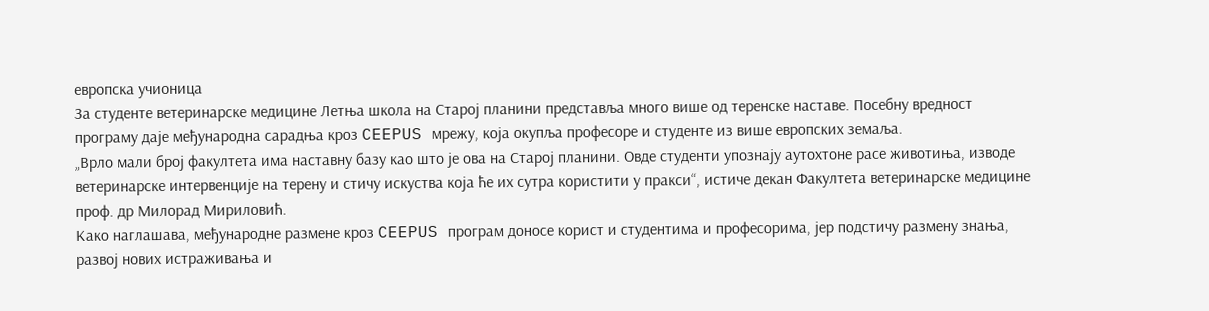европска учионица
За студенте ветеринарске медицине Летња школа на Старој планини представља много више од теренске наставе. Посебну вредност програму даје међународна сарадња кроз CEEPUS мрежу, која окупља професоре и студенте из више европских земаља.
„Врло мали број факултета има наставну базу као што је ова на Старој планини. Овде студенти упознају аутохтоне расе животиња, изводе ветеринарске интервенције на терену и стичу искуства која ће их сутра користити у пракси“, истиче декан Факултета ветеринарске медицине проф. др Милорад Мириловић.
Како наглашава, међународне размене кроз CEEPUS програм доносе корист и студентима и професорима, јер подстичу размену знања, развој нових истраживања и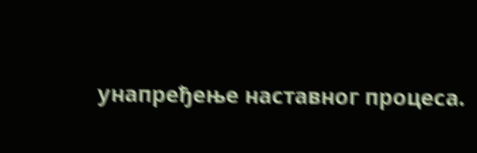унапређење наставног процеса.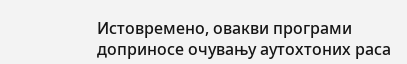Истовремено, овакви програми доприносе очувању аутохтоних раса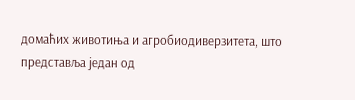домаћих животиња и агробиодиверзитета, што представља један од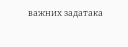важних задатака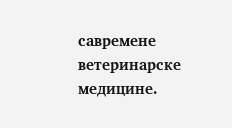савремене ветеринарске медицине.